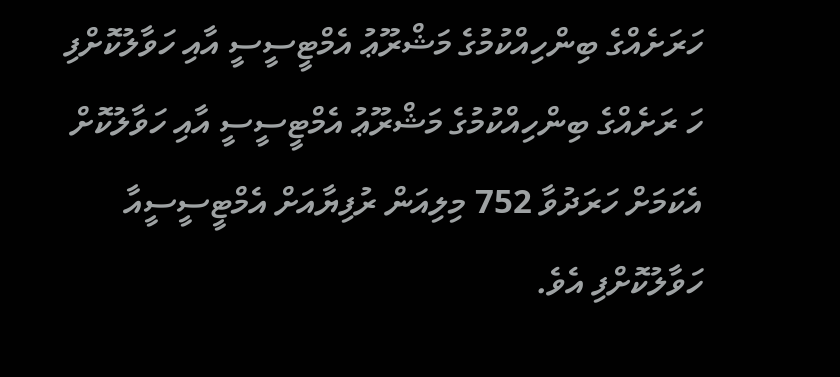ހަރަށެއްގެ ބިންހިއްކުމުގެ މަޝްރޫޢު އެމްޓީސީސީ އާއި ހަވާލުކޮށްފި
ހަ ރަށެއްގެ ބިންހިއްކުމުގެ މަޝްރޫޢު އެމްޓީސީސީ އާއި ހަވާލުކޮށް އެކަމަށް ހަރަދުވާ 752 މިލިއަން ރުފިޔާއަށް އެމްޓީސީސީއާ ހަވާލުކޮށްފި އެވެ.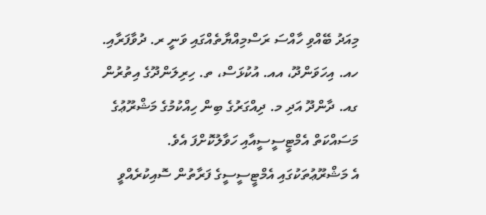މިއަދު ބޭއްވި ހާއްސަ ރަސްމިއްޔާތެއްގައި ވަނީ ރ. ދުވާފަރާއި. ހއ. އިހަވަންދޫ، އއ. އުކުޅަސް، ތ. ހިރިލަންދޫގެ އިތުރުން ގއ. ދާންދޫ އަދި މ. ދިއްގަރުގެ ބިން ހިއްކުމުގެ މަޝްރޫޢުގެ މަސައްކަތް އެމްޓީސީސީއާއި ހަވާލުކޮށްފަ އެވެ.
އެ މަޝްރޫޢުތަކުގައި އެމްޓީސީސީގެ ފަރާތުން ސޮއިކުރެއްވީ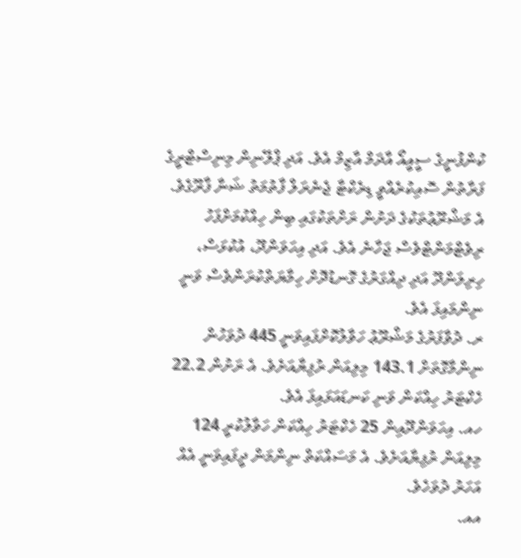ކުންފުނީގެ ސީއީއޯ އާދަމް އާޒިމް އެވެ. އަދި ޕްލޭނިން މިނިސްޓްރީގެ ފަރާތުން ސޮއިކުރެއްވީ ޑިރެކްޓާ ޖެނެރަލް ފާތުމަތު ޝަނާ ފާރޫގެވެ.
އެ މަޝްރޫޢުތަކުގެ ދަށުން ރަށްތަކުގައި ބިން ހިއްކުމަށްފަހު ރިވެޓްމަންޓްވެސް ޖަހާނެ އެވެ. އަދި އިހަވަންދޫ، އުކުޅަސް، ހިރިލަންދޫ އަދި ދިއްގަރުގެ ގޮނޑުދޮށް ހިމާޔަތްކުރަންވެސް ވަނީ ނިންމައިފަ އެވެ.
ރ. ދުވާފަރުގެ މަޝްރޫޢު ހަވާލުކޮށްފައިވަނީ 445 ދުވަހުން ނިންމާގޮތަށް 143.1 މިލިއަން ރުފިޔާއަށެވެ. އެ ރަށުން 22.2 ހެކްޓަރު ހިއްކަން ވަނި ކަނޑައަޅައިފަ އެވެ.
ހއ. އިހަވަންދޫއިން 25 ހެކްޓަރު ހިއްކަން ހަވާލުކުރީ 124 މިލިއަން ރުފިޔާއަށެވެ. އެ މަސައްކަތް ނިންމަން ދީފައިވަނީ އެއް އަހަރު ދުވަހެވެ.
އއ.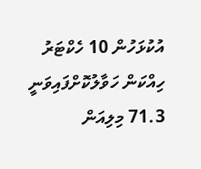އުކުޅަހުން 10 ހެކްޓަރު ހިއްކަން ހަވާލުކޮށްފައިވަނީ 71.3 މިލިއަން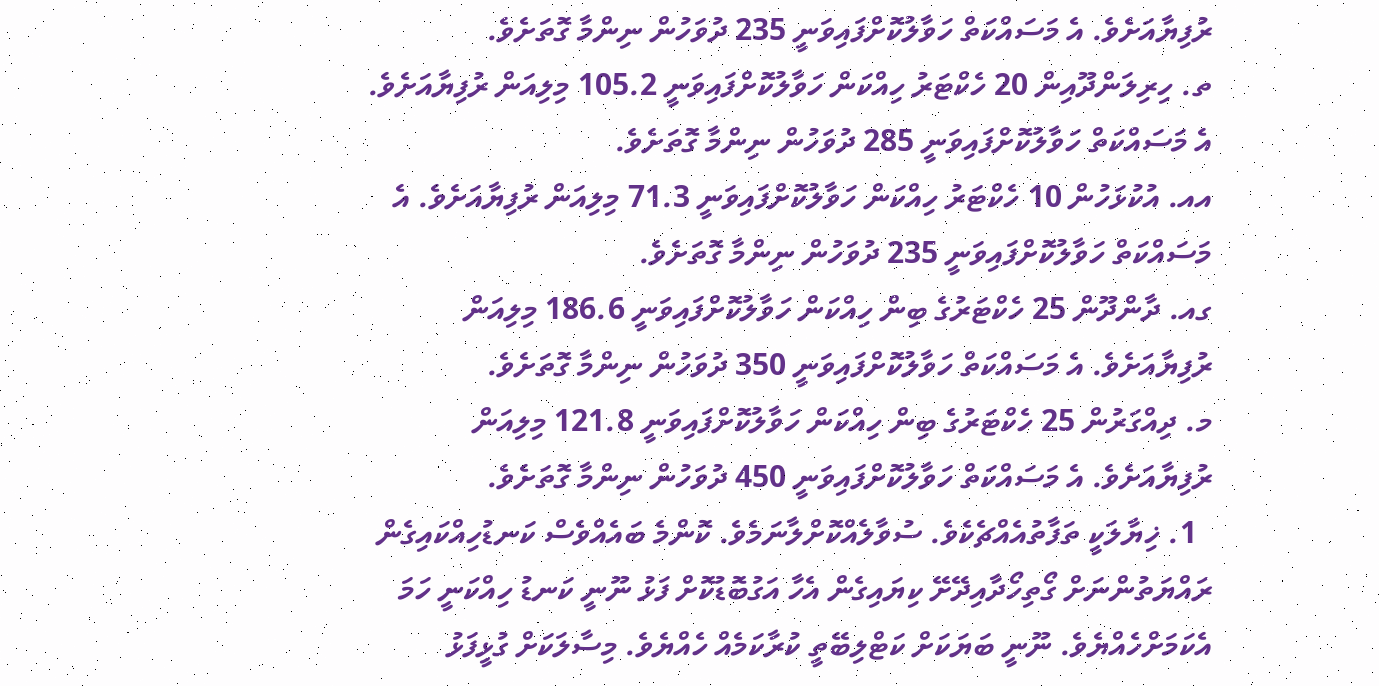ރުފިޔާއަށެވެ. އެ މަސައްކަތް ހަވާލުކޮށްފައިވަނީ 235 ދުވަހުން ނިންމާ ގޮތަށެވެ.
ތ. ހިރިލަންދޫއިން 20 ހެކްޓަރު ހިއްކަން ހަވާލުކޮށްފައިވަނީ 105.2 މިލިއަން ރުފިޔާއަށެވެ. އެ މަސައްކަތް ހަވާލުކޮށްފައިވަނީ 285 ދުވަހުން ނިންމާ ގޮތަށެވެ.
އއ. އުކުޅަހުން 10 ހެކްޓަރު ހިއްކަން ހަވާލުކޮށްފައިވަނީ 71.3 މިލިއަން ރުފިޔާއަށެވެ. އެ މަސައްކަތް ހަވާލުކޮށްފައިވަނީ 235 ދުވަހުން ނިންމާ ގޮތަށެވެ.
ގއ. ދާންދޫން 25 ހެކްޓަރުގެ ބިން ހިއްކަން ހަވާލުކޮށްފައިވަނީ 186.6 މިލިއަން ރުފިޔާއަށެވެ. އެ މަސައްކަތް ހަވާލުކޮށްފައިވަނީ 350 ދުވަހުން ނިންމާ ގޮތަށެވެ.
މ. ދިއްގަރުން 25 ހެކްޓަރުގެ ބިން ހިއްކަން ހަވާލުކޮށްފައިވަނީ 121.8 މިލިއަން ރުފިޔާއަށެވެ. އެ މަސައްކަތް ހަވާލުކޮށްފައިވަނީ 450 ދުވަހުން ނިންމާ ގޮތަށެވެ.
  1. ޚިޔާލަކީ ތަފާތުއެއްޗެކެވެ. ސުވާލެއްކޮށްލާނަމެވެ. ކޮންމެ ބައެއްވެސް ކަނޑުހިއްކައިގެން ރައްޔަތުންނަށް ގޯތިހޯދާއިދޭށޭ ކިޔައިގެން އެހާ އަގުބޮޑުކޮށް ފަޅު ނޫނީ ކަނޑު ހިއްކަނީ ހަމަ އެކަމަށްހެއްޔެވެ. ނޫނީ ބަޔަކަށް ކަޓްލިބޭތީ ކުރާކަމެއް ހެއްޔެވެ. މިސާލަކަށް ގުޅީފަޅު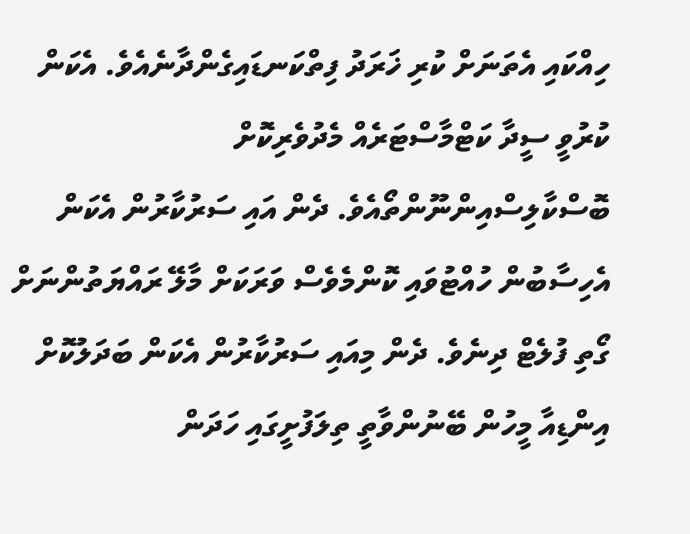ހިއްކައި އެތަނަށް ކުރި ޚަރަދު ފިތްކަނޑައިގެންދާނެއެވެ. އެކަން ކުރުވީ ސީދާ ކަޓްމާސްޓަރެއް މެދުވެރިކޮށް ބޮސްކާލިސްއިންނޫންތޯއެވެ. ދެން އައި ސަރުކާރުން އެކަން އެހިސާބުން ހުއްޓުވައި ކޮންމެވެސް ވަރަކަށް މާލޭ ރައްޔަތުންނަށް ގޯތި ފުލެޓް ދިނެވެ. ދެން މިއައި ސަރުކާރުން އެކަން ބަދަލުކޮށް އިންޑިއާ މީހުން ބޭނުންވާތީ ތިލަފުށީގައި ހަދަން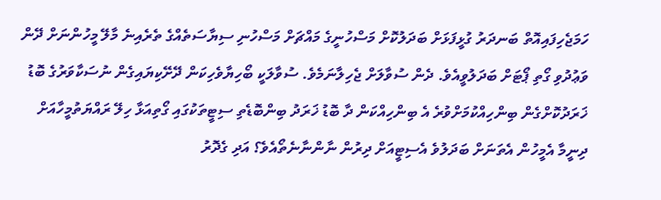ހަމަޖެހިފައިއޮތް ބަނދަރު ގުޅީފަޅަށް ބަދަލުކޮށް މަސްހުނީގެ މައްޗަށް މަސްހުނި ސިޔާސަތެއްގެ ތެރެއިނެ މާލޭ މީހުންނަށް ދޭން ވަޢުދުވި ގޯތި ޕޯޓަށް ބަދަލުވީއެވެ. ދެން ސުވާލަށް ޖެހިލާނަމެވެ. ސުވާލަކީ ބޯހިޔާވެހިކަން ދޭށޭކިޔައިގެން ނުސަކާވަރުގެ ބޮޑު ޚަރަދުކޮށްގެން ބިންހިއްކުމަށްވުރެ އެ ބިންހިއްކަން ދާ ބޮޑު ޚަރަދު ބިންބޮޑެތި ސިޓީތަކުގައި ގޯތިއަޅާ ހިލޭ ރައްޔަތުމީހާއަށް ދިނީމާ އެމީހުން އެތަނަށް ބަދަލުވެ އެސިޓީއަށް ދިރުން ނާންނާނެތޯއެވެ؟ އަދި ގެދޮރު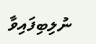ނުލިބިފައިވާ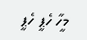މީހާ ހެޕީ ހެޕީ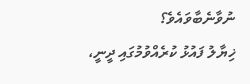ނުވާނެބާވައެވެ؟
ޚިޔާލު ފައުޅު ކުރެއްވުމުގައި ދީނީ،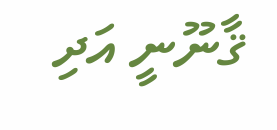ޤާނޫނީ އަދި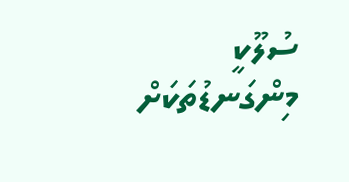ސުލޫކީ މިންގަނޑުތަކަށް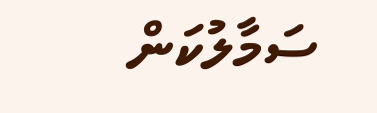ސަމާލުކަން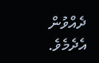ދެއްވުން އެދެމެވެ.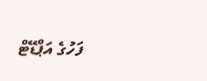ފަހުގެ އަޕްޑޭޓް